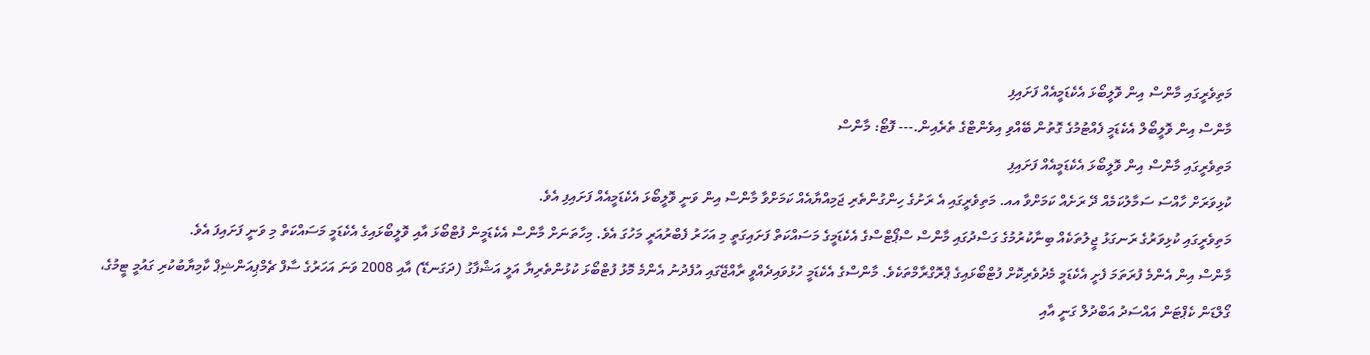މަތިވެރީގައި މާންސް އިން ވޮލީބޯޅަ އެކެޑަމީއެއް ފަށައިފި
މާންސް އިން ވޮލީބޯލް އެކެޑަމީ ފެއްޓުމުގެ ގޮތުން ބޭއްވި އިވެންޓްގެ ތެރެއިން.--- ފޮޓޯ: މާންސް
މަތިވެރީގައި މާންސް އިން ވޮލީބޯޅަ އެކެޑަމީއެއް ފަށައިފި
ކުޅިވަރަށް ހާއްސަ ސަމާލުކަމެއް ދޭ ރަށެއް ކަމަށްވާ އއ. މަތިވެރީގައި އެ ރަށުގެ ހިންގުންތެރި ޖަމިއްޔާއެއް ކަމަށްވާ މާންސް އިން ވަނީ ވޮލީބޯޅަ އެކެޑަމީއެއް ފަށައިފި އެވެ.
މަތިވެރީގައި ކުޅިވަރުގެ ރަނގަޅު ޖީލުތަކެއް ބިނާކުރުމުގެ ގަސްދުގައި މާންސް ސްޕޯޓްސްގެ އެކެޑަމީގެ މަސައްކަތް ފަށައިގަތީ މި އަހަރު ފެބްރުއަރީ މަހުގަ އެވެ. މިހާތަނަށް މާންސް އެކެޑަމީން ފުޓްބޯޅަ އާއި ވޮލީބޯޅައިގެ އެކެޑަމީ މަސައްކަތް މި ވަނީ ފަށައިފަ އެވެ.
މާންސް އިން އެންމެ ފުރަތަމަ ފެށީ އެކެޑަމީ މެދުވެރިކޮށް ފުޓްބޯޅައިގެ ޕްރޮގްރާމްތަކެވެ. މާންސްގެ އެކެޑަމީ ހުޅުވައިދެއްވީ ރާއްޖޭގައި އުފެދުނު އެންމެ މޮޅު ފުޓްބޯޅަ ކުޅުންތެރިޔާ އަލީ އަޝްފާގު (ދަގަނޑޭ) އާއި 2008 ވަނަ އަހަރުގެ ސާފް ޗެމްޕިއަންޝިޕް ކާމިޔާބުކުރި ގައުމީ ޓީމުގެ، ގޯލްޑަން ކެޕްޓަން އައްސަދު އަބްދުލް ގަނީ އާއި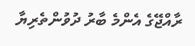ރާއްޖޭގެ އެންމެ ބާރު ދުވުންތެރިޔާ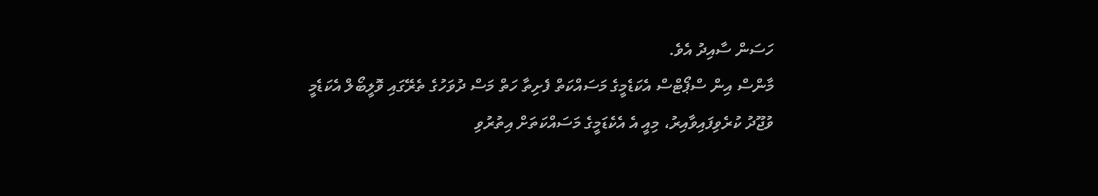ހަސަން ސާއިދު އެވެ.
މާންސް އިން ސްޕޯޓްސް އެކަޑެމީގެ މަސައްކަތް ފެށިތާ ހަތް މަސް ދުވަހުގެ ތެރޭގައި ވޮލީބޯލް އެކަޑެމީ ވުޖޫދު ކުރެވިފައިވާއިރު، މިއީ އެ އެކެޑަމީގެ މަސައްކަތަށް އިތުރުވި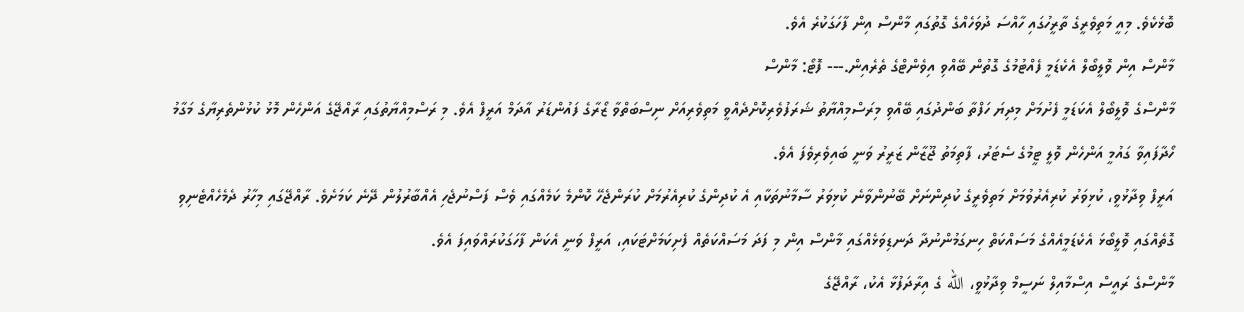ބޮޅެކެވެ. މިއީ މަތިވެރީގެ ތާރީހުގައި ހާއްސަ ދުވަހެއްގެ ގޮތުގައި މާންސް އިން ފާހަގަކުރެ އެވެ.
މާންސް އިން ވޮލީބޯލް އެކެޑަމީ ފެއްޓުމުގެ ގޮތުން ބޭއްވި އިވެންޓްގެ ތެރެއިން.--- ފޮޓޯ: މާންސް
މާންސްގެ ވޮލީބޯލް އެކަޑަމީ ފެށުމަށް މިދިޔަ ހަފްތާ ބަންދުގައި ބޭއްވި މިރަސްމިއްޔާތު ޝަރަފުވެރިކޮށްދެއްވީ މަތިވެރިއަށް ނިސްބަތްވާ ޒޯރާގެ ފައުންޑަރު އާދަމް އަރީފް އެވެ. މި ރަސްމިއްޔާތުގައި ރާއްޖޭގެ އަންހެން މޮޅު ކުޅުންތެރިޔާގެ މަގާމު ހޯދާފައިވާ ގައުމީ އަންހެން ވޮލީ ޓީމުގެ ސެޓަރު، ފާތިމަތު ޖޫޒާން ޒަރީރު ވަނީ ބައިވެރިވެފަ އެވެ.
އަރީފް ވިދާޅުވީ، ކުޅިވަރު ކުރިއެރުވުމަށް މަތިވެރީގެ ކުދިންނަށް ބޭނުންވާނެ ކުޅިވަރު ސާމާނުތަކާއި އެ ކުދިންގެ ކުރިއެރުމަށް ކުރަންޖެހޭ ކޮންމެ ކަމެއްގައި ވެސް ފަސްނުޖެހި އެއްބާރުލުން ދޭނެ ކަމަށެވެ. ރާއްޖޭގައި މިހާރު ދެމެހެއްޓެނިވި ގޮތެއްގައި ވޮލީބޯޅަ އެކެޑަމީއެއްގެ މަސައްކަތް ހިނގަމުންނުދާ ދަނޑިވަޅެއްގައި މާންސް އިން މި ފަދަ މަސައްކަތެއް ފެށިކަމަށްޓަކައި، އަރީފް ވަނީ އެކަން ފާހަގަކުރައްވައިފަ އެވެ.
މާންސްގެ ރައީސް އިސްމާއިލް ނަސީމް ވިދާޅުވީ، الله ގެ އިރާދަފުޅާ އެކު، ރާއްޖޭގެ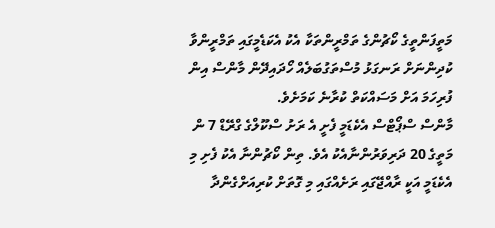މަތީފަންތީގެ ކޯޗުންގެ ތަމްރީންތަކާ އެކު އެކަޑެމީގައި ތަމްރީންވާ ކުދިންނަށް ރަނގަޅު މުސްތަގުބަލެއް ހޯދައިދޭން މާންސް އިން ފުރިހަމަ އަށް މަސައްކަތް ކުރާނެ ކަމަށެވެ.
މާންސް ސްޕޯޓްސް އެކެޑަމީ ފެށީ އެ ރަށު ސްކޫލްގެ ގްރޭޑް 7 ން މަތީގެ 20 ދަރިވަރުންނާއެކު އެވެ. ތިން ކޯޗުންނާ އެކު ފެށި މި އެކެޑަމީ އަކީ ރާއްޖޭގައި ރަށެއްގައި މި ގޮތަށް ކުރިއަށްގެންދާ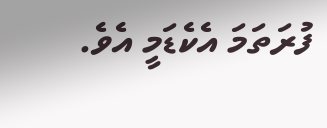ފުރަތަމަ އެކެޑަމީ އެވެ.